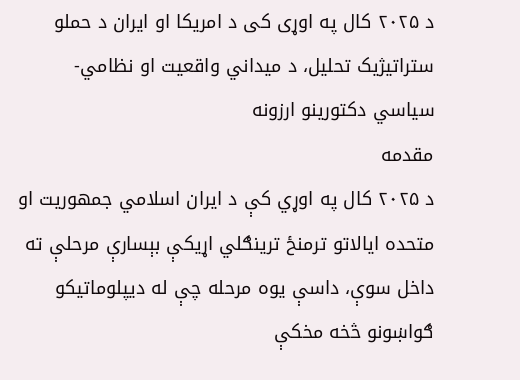د ۲۰۲۵ کال په اوړی کی د امریکا او ایران د حملو ستراتیژیک تحلیل، د میداني واقعیت او نظامي-سیاسي دکتورینو ارزونه
مقدمه
د ۲۰۲۵ کال په اوړي کې د ایران اسلامي جمهوریت او متحده ایالاتو ترمنځ ترینګلي اړیکې بېسارې مرحلې ته داخل سوې، داسې یوه مرحله چې له دیپلوماتیکو ګواښونو څخه مخکې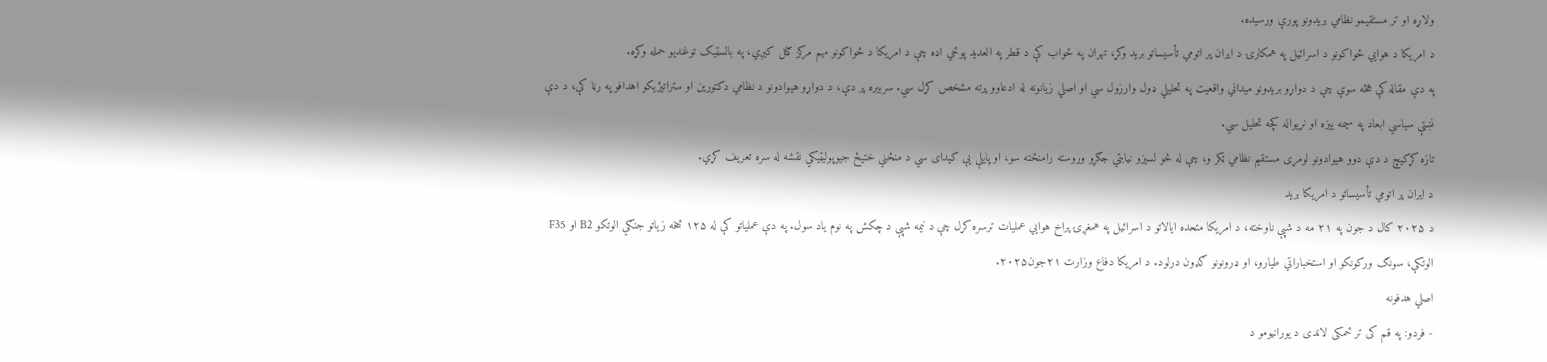ولاړه او تر مستقیمو نظامي بریدونو پورې ورسیده.
د امریکا د هوایي ځواکونو د اسرائیل په همکارۍ د ایران پر اتومي تأسیساتو برید وکړ، تهران په ځواب کې د قطر په العدید پوځي اډه چې د امریکا د ځواکونو مهم مرکز ګڼل کیږي، په بالسټیک توغنديو حمله وکړه.
په دې مقاله کې هڅه سوې چې د دواړو بریدونو میداني واقعیت په تحلیلي ډول وارزول سي او اصلي زیانونه له ادعاوو پرته مشخص کړل سي. سربیره پر دې، د دواړو هیوادونو د نظامي دکتورین او ستراتیژیکو اهدافو په رڼا کې، د دې نښتې سیاسي ابعاد په سیمه ییزه او نړیواله کچه تحلیل سي.
تازه کړکیچ د دې دوو هیوادونو لومړی مستقیم نظامي ټکر و، چې له څو لسیزو نیابتي جګړو وروسته رامنځته سو، او پایلې یې کیدای سي د منځني ختیځ جیوپولیټیکي نقشه له سره تعریف کړي.
د ایران پر اتومي تأسیساتو د امریکا برید
د ۲۰۲۵ کال د جون په ۲۱ مه د شپې ناوخته، د امریکا متحده ایالاتو د اسرائیل په همغږۍ پراخ هوايي عملیات ترسره کړل چې د نیمه شپې د چکش په نوم یاد سول. په دې عملیاتو کې له ۱۲۵ څخه زیاتو جنګي الوتکو B2 او F35 الوتکې، سونګ ورکونکو او استخباراتي طیارو، او ډرونونو ګډون درلود. د امریکا دفاع وزارت ۲۱جون۲۰۲۵.
اصلي هدفونه
- فردو: په قم کی تر ځمکی لاندی د یورانیومو د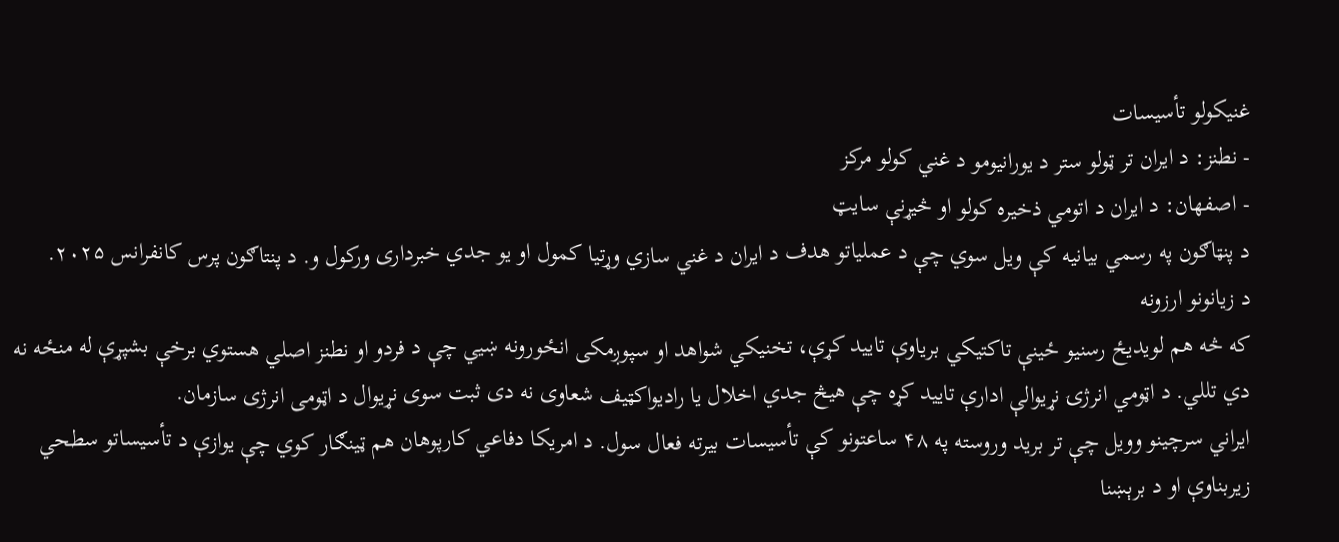غنيکولو تأسیسات
- نطنز: د ایران تر ټولو ستر د یورانیومو د غني کولو مرکز
- اصفهان: د ایران د اتومي ذخیره کولو او څيړنې سایټ
د پنټاګون په رسمي بیانیه کې ویل سوي چې د عملیاتو هدف د ایران د غني سازي وړتیا کمول او یو جدي خبرداری ورکول و. د پنتاګون پرس کانفرانس ۲۰۲۵.
د زیانونو ارزونه
که څه هم لویدیځ رسنیو ځینې تاکتیکي بریاوې تایید کړې، تخنیکي شواهد او سپوږمکی انځورونه ښيي چې د فردو او نطنز اصلي هستوي برخې بشپړې له منځه نه دي تللي. د اټومي انرژۍ نړیوالې ادارې تایید کړه چې هیڅ جدي اخلال یا رادیواکټیف شعاوی نه دی ثبت سوی نړیوال د اټومی انرژی سازمان.
ایراني سرچینو وویل چې تر برید وروسته په ۴۸ ساعتونو کې تأسیسات بیرته فعال سول. د امریکا دفاعي کارپوهان هم ټینګار کوي چې یوازې د تأسیساتو سطحي زیربناوې او د برېښنا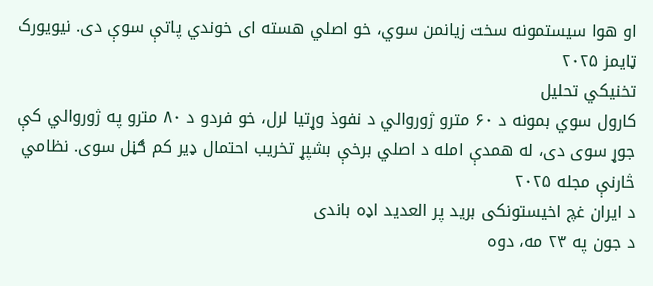او هوا سیستمونه سخت زیانمن سوي، خو اصلي هسته ای خوندي پاتې سوې دی. نیویورک ټایمز ۲۰۲۵
تخنیکي تحلیل
کارول سوي بمونه د ۶۰ مترو ژوروالي د نفوذ وړتیا لرل، خو فردو د ۸۰ مترو په ژوروالي کې جوړ سوی دی، له همدې امله د اصلي برخې بشپړ تخریب احتمال ډیر کم ګڼل سوی. نظامي څارنې مجله ۲۰۲۵
د ایران غچ اخیستونکی برید پر العدید اډه باندی
د جون په ۲۳ مه، دوه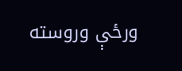ورځې وروسته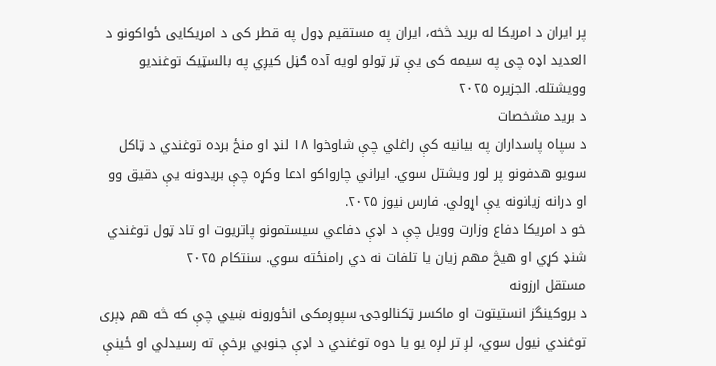پر ایران د امریکا له برید څخه، ایران په مستقیم ډول په قطر کی د امریکایی ځواکونو د العدید اډه چی په سیمه کی یې ټر ټولو لویه آده ګڼل کیږي په بالسټیک توغندیو وویشتله. الجزیره ۲۰۲۵
د برید مشخصات
د سپاه پاسداران په بیانیه کې راغلي چې شاوخوا ۱۸ لنډ او منځ برده توغندي د ټاکل سویو هدفونو پر لور ویشتل سوي. ایراني چارواکو ادعا وکړه چې بریدونه یې دقیق وو او درانه زیانونه یې اړولي. فارس نیوز ۲۰۲۵.
خو د امریکا دفاع وزارت وویل چې د اډې دفاعي سیستمونو پاتریوت او تاد ټول توغندي شنډ کړي او هيڅ مهم زیان یا تلفات نه دي رامنځته سوي. سنتکام ۲۰۲۵
مستقل ارزونه
د بروکینگز انستیتوت او ماکسر ټکنالوجۍ سپوږمکی انځورونه ښيي چې که څه هم ډېری توغندي نیول سوي، لږ تر لږه یو یا دوه توغندي د اډې جنوبي برخې ته رسيدلي او ځینې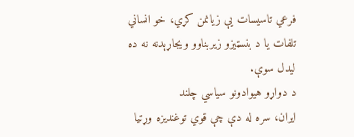فرعي تاسیسات یې زیانمن کړي، خو انساني تلفات یا د بنسټیزو زیربناوو ویجاړېدنه نه ده لیدل سوې.
د دواړو هيوادونو سیاسي چلند
ایران، سره له دې چې قوي توغندیزه وړتیا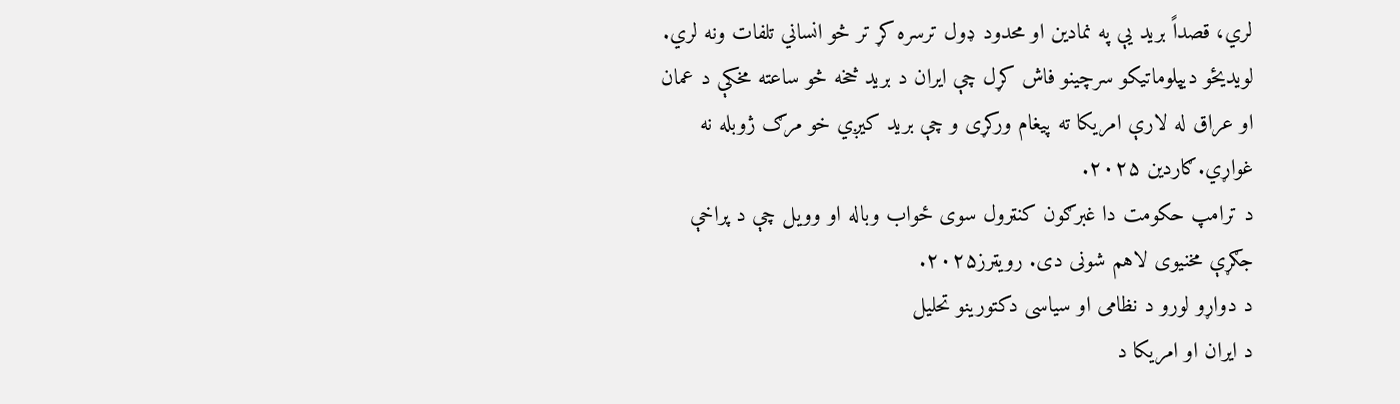لري، قصداً برید یې په نمادین او محدود ډول ترسره کړ تر څو انساني تلفات ونه لري. لویدیځو دیپلوماتیکو سرچینو فاش کړل چې ایران د برید څخه څو ساعته مخکې د عمان او عراق له لارې امریکا ته پیغام ورکړی و چې برید کيږي خو مرګ ژوبله نه غواړي.ګاردین ۲۰۲۵.
د ترامپ حکومت دا غبرګون کنټرول سوی ځواب وباله او وویل چې د پراخې جګړې مخنیوی لاهم شونی دی. رویټرز۲۰۲۵.
د دواړو لورو د نظامی او سیاسی دکتورینو تحلیل
د ایران او امریکا د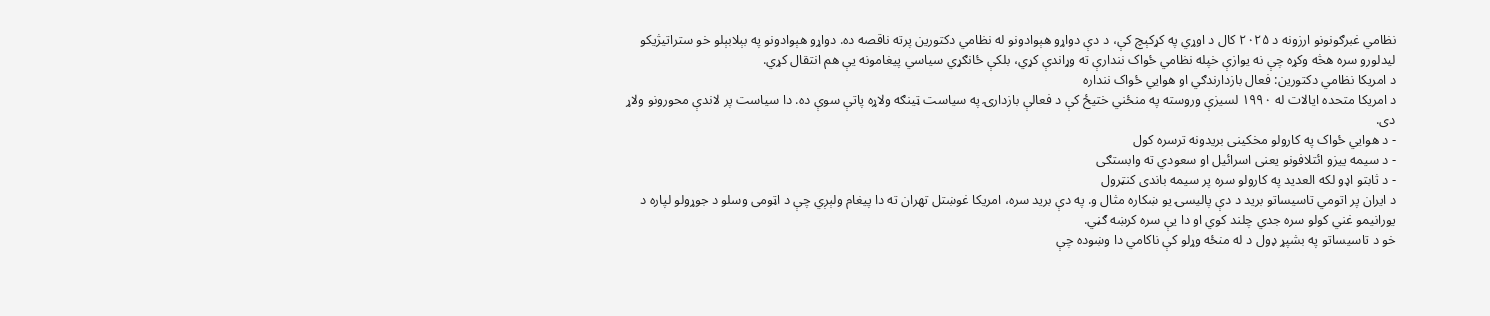نظامي غبرګونونو ارزونه د ۲۰۲۵ کال د اوړي په کړکېچ کې، د دې دواړو هېوادونو له نظامي دکتورین پرته ناقصه ده. دواړو هېوادونو په بېلابېلو خو ستراتیژیکو لیدلورو سره هڅه وکړه چې نه یوازې خپله نظامي ځواک نندارې ته وړاندې کړي، بلکې ځانګړي سیاسي پیغامونه یې هم انتقال کړي.
د امریکا نظامي دکتورین: فعال بازدارندګي او هوايي ځواک ننداره
د امریکا متحده ایالات له ۱۹۹۰ لسیزې وروسته په منځني ختیځ کې د فعالې بازدارۍ په سیاست ټینګه ولاړه پاتې سوې ده. دا سیاست پر لاندې محورونو ولاړ دی.
- د هوايي ځواک په کارولو مخکینی بریدونه ترسره کول
- د سیمه ییزو ائتلافونو یعنی اسرائیل او سعودي ته وابستګی
- د ثابتو اډو لکه العدید په کارولو سره پر سیمه باندی کنټرول
د ایران پر اتومي تاسیساتو برید د دې پالیسۍ یو ښکاره مثال و. په دې برید سره، امریکا غوښتل تهران ته دا پیغام ولېږي چې د اټومی وسلو د جوړولو لپاره د یورانیمو غني کولو سره جدي چلند کوي او دا یې سره کرښه ګڼي.
خو د تاسیساتو په بشپړ ډول د له منځه وړلو کې ناکامي دا وښوده چې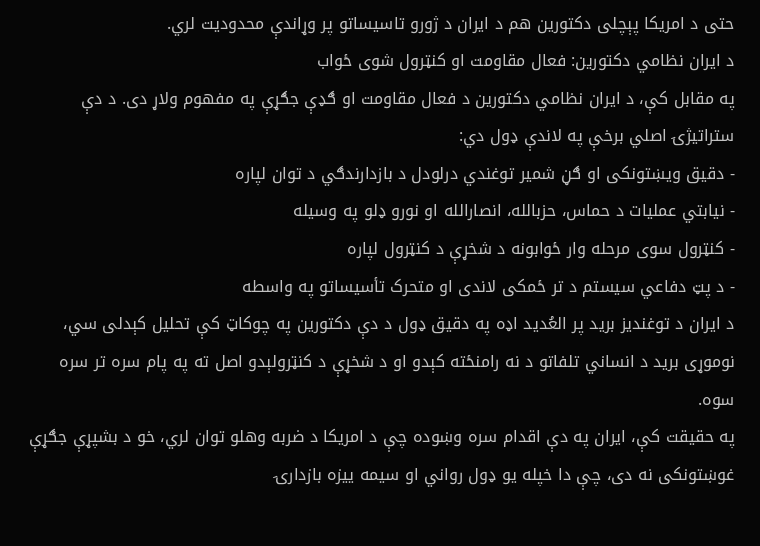حتی د امریکا پېچلی دکتورین هم د ایران د ژورو تاسیساتو پر وړاندې محدودیت لري.
د ایران نظامي دکتورین: فعال مقاومت او کنټرول شوی ځواب
په مقابل کې، د ایران نظامي دکتورین د فعال مقاومت او ګډې جګړې په مفهوم ولاړ دی. د دې ستراتیژۍ اصلي برخې په لاندې ډول دي:
- دقیق ویښتونکی او ګڼ شمیر توغندي درلودل د بازدارندګي د توان لپاره
- نیابتي عملیات د حماس، حزبالله، انصارالله او نورو ډلو په وسیله
- کنټرول سوی مرحله وار ځوابونه د شخړې د کنټرول لپاره
- د پټ دفاعي سیستم د تر ځمکی لاندی او متحرک تأسیساتو په واسطه
د ایران د توغنديز برید پر العُدید اډه په دقیق ډول د دې دکتورین په چوکاټ کې تحلیل کېدلی سي، نوموړی برید د انساني تلفاتو د نه رامنځته کېدو او د شخړې د کنټرولېدو اصل ته په پام سره تر سره سوه.
په حقیقت کې، ایران په دې اقدام سره وښوده چې د امریکا د ضربه وهلو توان لري، خو د بشپړې جګړې غوښتونکی نه دی، چې دا خپله یو ډول رواني او سیمه ییزه بازدارۍ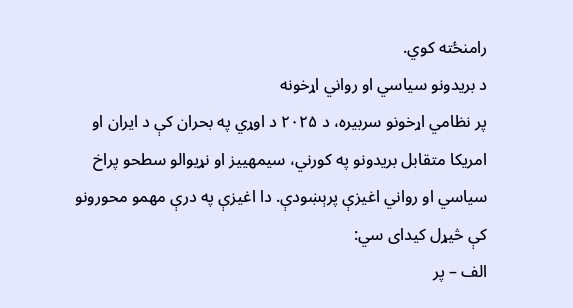رامنځته کوي.
د بریدونو سیاسي او رواني اړخونه
پر نظامي اړخونو سربیره، د ۲۰۲۵ د اوړي په بحران کې د ایران او امریکا متقابل بریدونو په کورني، سیمهییز او نړیوالو سطحو پراخ سیاسي او رواني اغیزې پرېښودې. دا اغیزې په درې مهمو محورونو کې څیړل کیدای سي:
الف – پر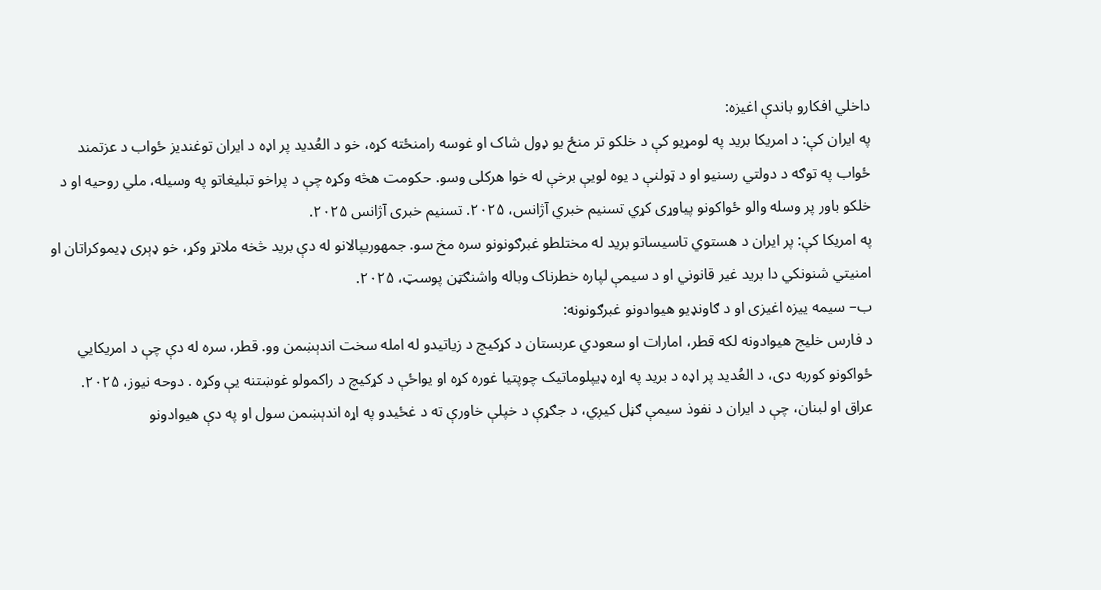داخلي افکارو باندې اغیزه:
په ایران کې: د امریکا برید په لومړیو کې د خلکو تر منځ یو ډول شاک او غوسه رامنځته کړه، خو د العُدید پر اډه د ایران توغندیز ځواب د عزتمند ځواب په توګه د دولتي رسنیو او د ټولنې د یوه لویې برخې له خوا هرکلی وسو. حکومت هڅه وکړه چې د پراخو تبلیغاتو په وسیله، ملي روحیه او د خلکو باور پر وسله والو ځواکونو پياوړی کړي تسنیم خبري آژانس، ۲۰۲۵. تسنیم خبری آژانس ۲۰۲۵.
په امریکا کې: پر ایران د هستوي تاسیساتو برید له مختلطو غبرګونونو سره مخ سو. جمهوريپالانو له دې برید څخه ملاتړ وکړ، خو ډېری ډيموکراتان او امنیتي شنونکي دا برید غیر قانوني او د سیمې لپاره خطرناک وباله واشنګټن پوسټ، ۲۰۲۵.
ب– سیمه ییزه اغیزی او د ګاونډیو هیوادونو غبرګونونه:
د فارس خلیج هیوادونه لکه قطر، امارات او سعودي عربستان د کړکیچ د زیاتیدو له امله سخت اندېښمن وو. قطر، سره له دې چې د امریکایي ځواکونو کوربه دی، د العُدید پر اډه د برید په اړه ډیپلوماتیک چوپتیا غوره کړه او یواځې د کړکیچ د راکمولو غوښتنه یې وکړه . دوحه نیوز، ۲۰۲۵.
عراق او لبنان، چې د ایران د نفوذ سیمې ګڼل کیږي، د جګړې د خپلې خاورې ته د غځیدو په اړه اندېښمن سول او په دې هیوادونو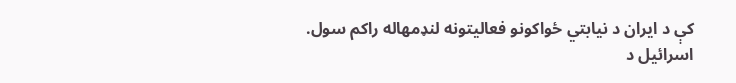کې د ایران د نیابتي ځواکونو فعالیتونه لنډمهاله راکم سول.
اسرائیل د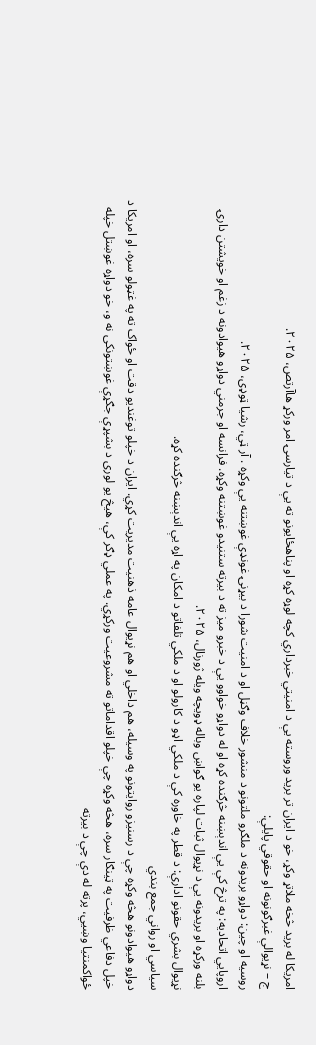امریکا له برید څخه ملاتړ وکړ، خو د ایران تر برید وروسته یې د امنیتي خبرداري کچه لوړه کړه او پناهځایونو ته یې د تیارسۍ امر ورکړ هاآرتص، ۲۰۲۵.
ج – نړیوالې غبرګونونه او حقوقي پایلې:
روسیه او چین: دواړو بریدونه د ملګرو ملتونو د منشور خلاف وګڼل او د امنیت شورا د بیړنۍ غونډې غوښتنه یې وکړه . آر ټي، رشیا ټوډی، ۲۰۲۵.
اروپايي اتحادیه: په ترڅ کې یې اندېښنه څرګنده کړه او له دواړو خواوو یې د خبرو میز ته د بیرته ستنیدو غوښتنه وکړه. فرانسه او جرمني دواړو هیوادونه د زغم او خویشتن دارۍ بلنه ورکړه او بریدونه یې د نړیوال ثبات لپاره یو ګواښ وباله ډویچه ویله ژورنال، ۲۰۲۵.
نړیوال بشري حقونو ادارې: د قطر په خاوره کې د ملکي اډو د کارولو او د ملکي تلفاتو د امکان په اړه یې اندېښنه څرګنده کړه.
سیاسي او رواني جمع بندي
دواړو هیوادونو هڅه وکړه چې د رسنیزو روایتونو په وسیله، هم داخلي او هم نړیوال عامه ذهنیت مدیریت کړي. ایران د خپلو توغندیو دقت او ځواک ته په غټولو سره، او امریکا د خپل دفاعي ظرفیت په ټینګار سره، هڅه وکړه چې خپلو اقداماتو ته مشروعیت ورکړي. په عملي ډګر کې، هیڅ یو لوری د بشپړې جګړې غوښتونکی نه و، خو دواړه غوښتل خپله ځواکمنتیا وښيي، پرته له دې چې د بیرته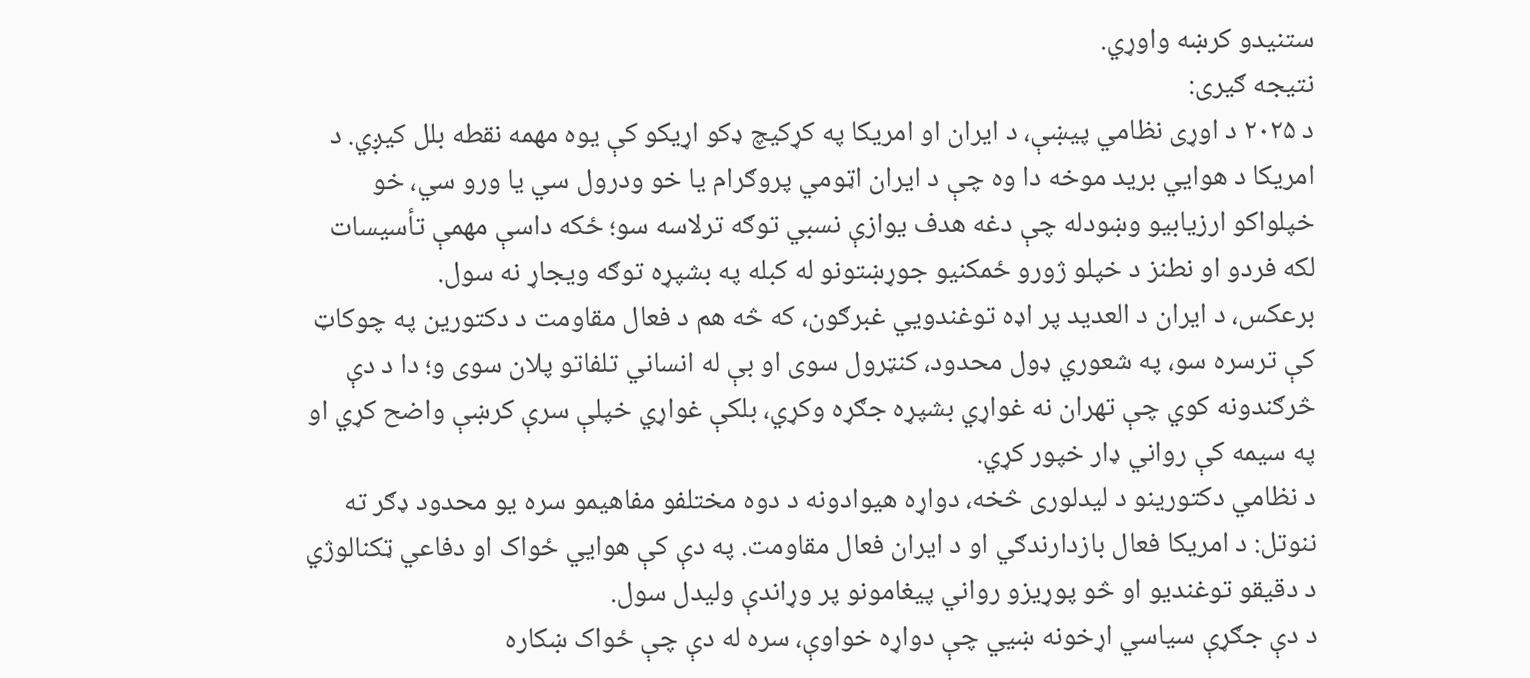ستنیدو کرښه واوړي.
نتیجه ګیری:
د ۲۰۲۵ د اوړی نظامي پیښې، د ایران او امریکا په کړکیچ ډکو اړیکو کې یوه مهمه نقطه بلل کیږي. د امریکا د هوایي برید موخه دا وه چې د ایران اټومي پروګرام یا خو ودرول سي یا ورو سي، خو خپلواکو ارزیابیو وښودله چې دغه هدف یوازې نسبي توګه ترلاسه سو؛ ځکه داسې مهمې تأسیسات لکه فردو او نطنز د خپلو ژورو ځمکنیو جوړښتونو له کبله په بشپړه توګه ویجاړ نه سول.
برعکس، د ایران د العدید پر اډه توغندويي غبرګون، که څه هم د فعال مقاومت د دکتورین په چوکاټ کې ترسره سو، په شعوري ډول محدود، کنټرول سوی او بې له انساني تلفاتو پلان سوی و؛ دا د دې څرګندونه کوي چې تهران نه غواړي بشپړه جګړه وکړي، بلکې غواړي خپلې سرې کرښې واضح کړي او په سیمه کې رواني ډار خپور کړي.
د نظامي دکتورینو د لیدلوری څخه، دواړه هیوادونه د دوه مختلفو مفاهیمو سره یو محدود ډګر ته ننوتل: د امریکا فعال بازدارندګي او د ایران فعال مقاومت. په دې کې هوايي ځواک او دفاعي ټکنالوژي د دقیقو توغندیو او څو پوړیزو رواني پیغامونو پر وړاندې ولیدل سول.
د دې جګړې سیاسي اړخونه ښيي چې دواړه خواوې، سره له دې چې ځواک ښکاره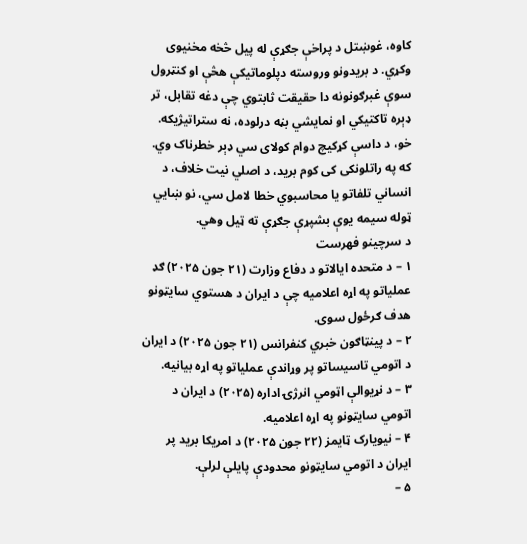کاوه، غوښتل د پراخې جګړې له پیل څخه مخنیوی وکړي. د بریدونو وروسته دپلوماتیکې هڅې او کنټرول سوې غبرګونونه دا حقیقت ثابتوي چې دغه تقابل، تر ډېره تاکتیکي او نمایشي بڼه درلوده، نه ستراتیژیکه.
خو، د داسې کړکیچ دوام کولای سي ډېر خطرناک وي. که په راتلونکی کی کوم برید، د اصلي نیت خلاف، د انساني تلفاتو یا محاسبوي خطا لامل سي، نو ښايي ټوله سیمه یوې بشپړې جګړې ته ټیل وهي.
د سرچینو فهرست
۱ – د متحده ایالاتو د دفاع وزارت (۲۱ جون ۲۰۲۵) ګډ عملیاتو په اړه اعلامیه چې د ایران د هستوي سایټونو هدف ګرځول سوی.
۲ – د پینټاګون خبري کنفرانس (۲۱ جون ۲۰۲۵) د ایران د اتومي تاسیساتو پر وړاندې عملیاتو په اړه بیانیه.
۳ – د نړیوالې اټومي انرژۍ اداره (۲۰۲۵) د ایران د اتومي سایټونو په اړه اعلامیه.
۴ – نیویارک ټایمز (۲۲ جون ۲۰۲۵) د امریکا برید پر ایران د اتومي سایټونو محدودې پایلې لرلې.
۵ –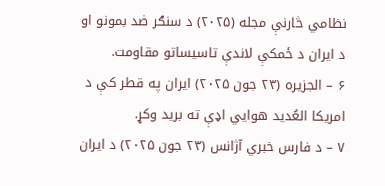نظامي څارنې مجله (۲۰۲۵) د سنګر ضد بمونو او د ایران د ځمکې لاندې تاسیساتو مقاومت.
۶ – الجزیره (۲۳ جون ۲۰۲۵) ایران په قطر کې د امریکا العُدید هوايي اډې ته برید وکړ.
۷ – د فارس خبري آژانس (۲۳ جون ۲۰۲۵) د ایران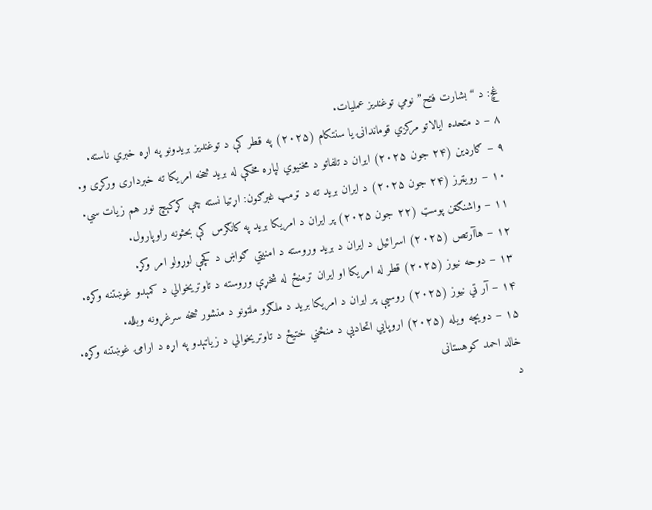غچ: د “بشارت فتح” نومي توغندیز عملیات.
۸ – د متحده ایالاتو مرکزي قوماندانۍ یا سنتکام (۲۰۲۵) په قطر کې د توغندیز بریدونو په اړه خبري ناسته.
۹ – ګارډین (۲۴ جون ۲۰۲۵) ایران د تلفاتو د مخنیوي لپاره مخکې له برید څخه امریکا ته خبرداری ورکړی و.
۱۰ – رویټرز (۲۴ جون ۲۰۲۵) د ایران برید ته د ټرمپ غبرګون: اړتیا نسته چې کړکېچ نور هم زیات سي.
۱۱ – واشنګټن پوسټ (۲۲ جون ۲۰۲۵) پر ایران د امریکا برید په کانګرس کې بحثونه راوپارول.
۱۲ – هاآرتص (۲۰۲۵) اسرائیل د ایران د برید وروسته د امنیتي ګواښ د کچې لوړولو امر وکړ.
۱۳ – دوحه نیوز (۲۰۲۵) قطر له امریکا او ایران ترمنځ له شخړې وروسته د تاوتریخوالي د کمېدو غوښتنه وکړه.
۱۴ – آر ټي نیوز (۲۰۲۵) روسیې پر ایران د امریکا برید د ملګرو ملتونو د منشور څخه سرغړونه وبلله.
۱۵ – دویچه ویله (۲۰۲۵) اروپایي اتحادیې د منځني ختیځ د تاوتریخوالي د زیاتېدو په اړه د ارامۍ غوښتنه وکړه.
خالد احمد کوهستانی
د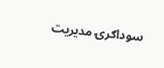سوداګرۍ مدیریت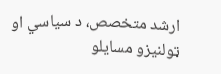ارشد متخصص، د سیاسي او ټولنیزو مسایلو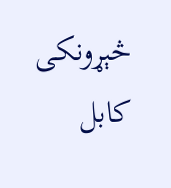څېړونکی
کابل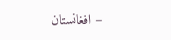– افغانستان